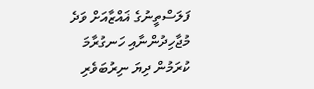ފަލަސްތީނުގެ ޣައްޒާއަށް ވަދެ މުޖާހިދުންނާއި ހަނގުރާމަ ކުރަމުން ދިޔަ ނިރުބަވެރި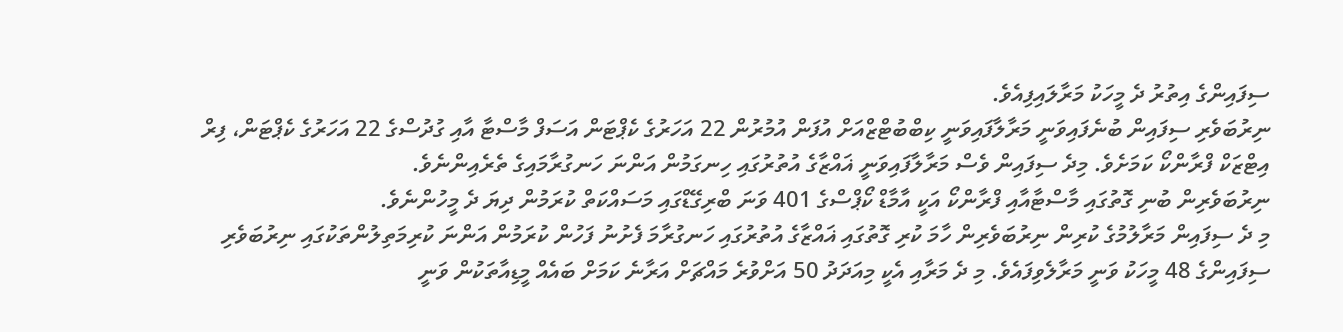ސިފައިންގެ އިތުރު ދެ މީހަކު މަރާލައިފިއެވެ.
ނިރުބަވެރި ސިފައިން ބުނެފައިވަނީ މަރާލާފައިވަނީ ކިބްބުޓްޒްއަށް އުފަން އުމުރުން 22 އަހަރުގެ ކެޕްޓަން އަސަފް މާސްޓާ އާއި ގުދުސްގެ 22 އަހަރުގެ ކެޕްޓަން، ފިރް އިޓްޒަކް ފްރާންކޯ ކަމަށެވެ. މިދެ ސިފައިން ވެސް މަރާލާފައިވަނީ ޣައްޒާގެ އުތުރުގައި ހިނގަމުން އަންނަ ހަނގުރާމައިގެ ތެރެއިންނެވެ.
ނިރުބަވެރިން ބުނި ގޮތުގައި މާސްޓާއާއި ފްރާންކޯ އަކީ އާމާޑް ކޯޕްސްގެ 401 ވަނަ ބްރިގޭޑްގައި މަސައްކަތް ކުރަމުން ދިޔަ ދެ މީހުންނެވެ.
މި ދެ ސިފައިން މަރާލުމުގެ ކުރިން ނިރުބަވެރިން ހާމަ ކުރި ގޮތުގައި ޣައްޒާގެ އުތުރުގައި ހަނގުރާމަ ފެށުނު ފަހުން ކުރަމުން އަންނަ ކުރިމަތިލުންތަކުގައި ނިރުބަވެރި ސިފައިންގެ 48 މީހަކު ވަނީ މަރާލެވިފައެވެ. މި ދެ މަރާއި އެކީ މިއަދަދު 50 އަށްވުރެ މައްޗަށް އަރާނެ ކަމަށް ބައެއް މީޑިއާތަކުން ވަނީ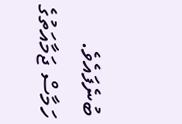ބުނެފައެވެ.
ހަމާސް ޖަމާއަތުގެ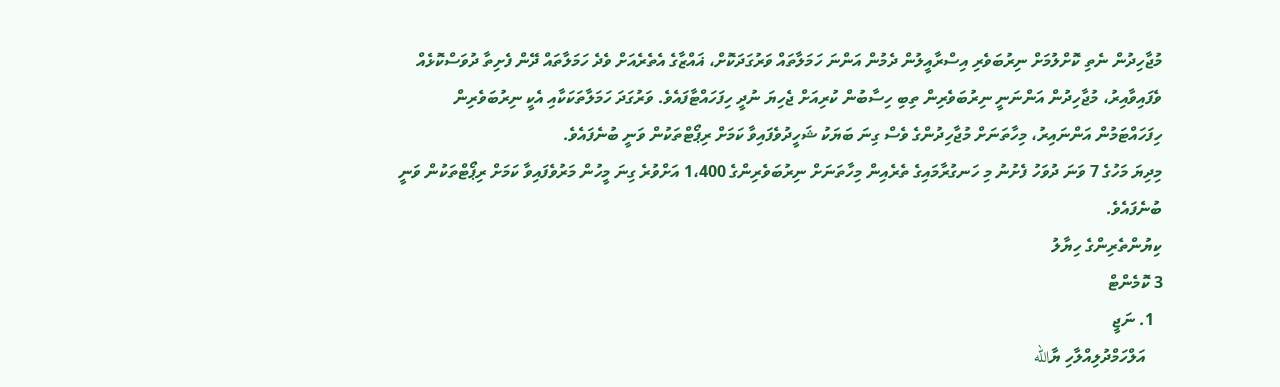މުޖާހިދުން ނެތި ކޮށްލުމަށް ނިރުބަވެރި އިސްރާއީލުން ދެމުން އަންނަ ހަމަލާތައް ވަރުގަދަކޮށް، ޣައްޒާގެ އެތެރެއަށް ވެދެ ހަމަލާތައް ދޭން ފެށިތާ ދުވަސްކޮޅެއް ވެފައިވާއިރު، މުޖާހިދުން އަންނަނީ ނިރުބަވެރިން ތިބި ހިސާބުން ކުރިއަށް ޖެހިޔަ ނުދީ ހިފަހައްޓާފައެވެ. ވަރުގަދަ ހަމަލާތަކަކާއި އެކީ ނިރުބަވެރިން ހިފަހައްޓަމުން އަންނައިރު، މިހާތަނަށް މުޖާހިދުންގެ ވެސް ގިނަ ބަޔަކު ޝަހީދުވެފައިވާ ކަމަށް ރިޕޯޓްތަކުން ވަނީ ބުނެފައެވެ.
މިދިޔަ މަހުގެ 7 ވަނަ ދުވަހު ފެށުނު މި ހަނގުރާމައިގެ ތެރެއިން މިހާތަނަށް ނިރުބަވެރިންގެ 1،400 އަށްވުރެ ގިނަ މީހުން މަރުވެފައިވާ ކަމަށް ރިޕޯޓްތަކުން ވަނީ ބުނެފައެވެ.
ކިޔުންތެރިންގެ ހިޔާލު
3 ކޮމެންޓް
  1. ނަޖީ
    އަލްހަމްދުލިއްލާހި ޔާالله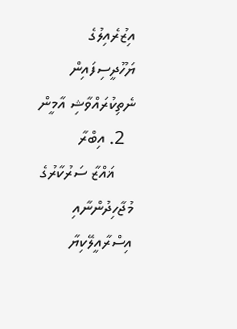އިޒުރެއިލުގެ ޔަހޫދީސިފައިން ނެތިކުރައްވާޝި އާމީން
  2. އިބްރާ
    ޣައްޒާ ސަރުކާރުގެ މުޖާހިދުންނާއި އިސްރާއީލޭކިޔާ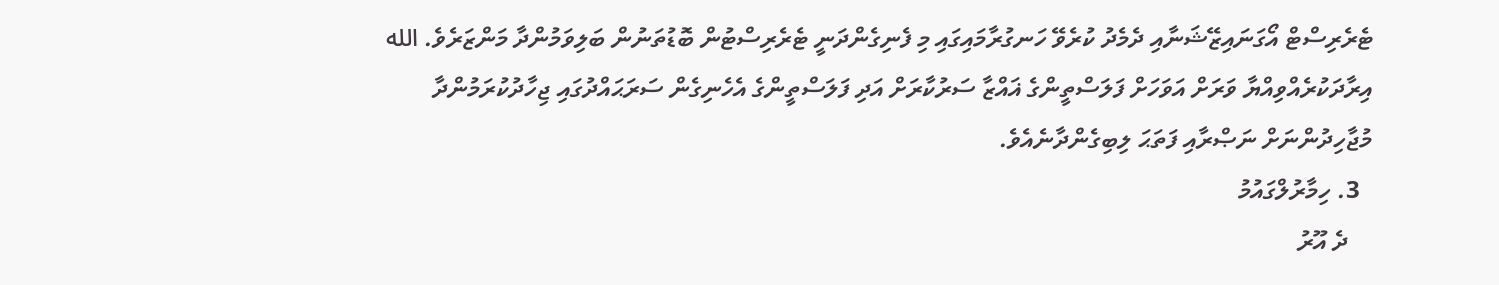ޓެރެރިސްޓް އޯގަނައިޒޭޝަނާއި ދެމެދު ކުރެވޭ ހަނގުރާމައިގައި މި ފެނިގެންދަނީ ޓެރެރިސްޓުން ބޮޑުތަނުން ބަލިވަމުންދާ މަންޒަރެވެ. الله އިރާދަކުރެއްވިއްޔާ ވަރަށް އަވަހަށް ފަލަސްތީންގެ ޣައްޒާ ސަރުކާރަށް އަދި ފަލަސްތީންގެ އެހެނިގެން ސަރަޙައްދުގައި ޖިހާދުކުރަމުންދާ މުޖާހިދުންނަށް ނަޞްރާއި ފަތަޙަ ލިބިގެންދާނެއެވެ.
  3. ހިމާރުލްގައުމު
    ދެ އޫރު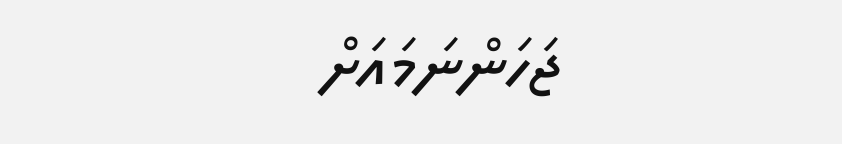ޖަހަންނަމައަށް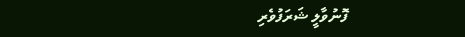ފޮނުވާލީ ޝަރަފުވެރި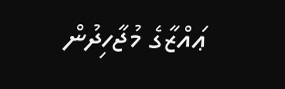ޢައްޒާގެ މުޖާހިދުން